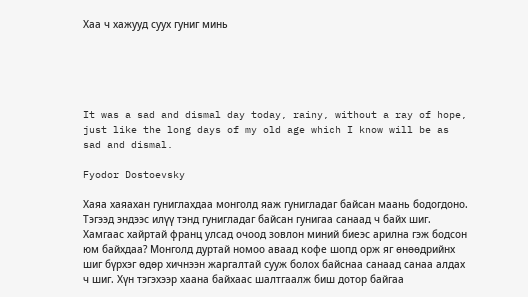Хаа ч хажууд суух гуниг минь





It was a sad and dismal day today, rainy, without a ray of hope, just like the long days of my old age which I know will be as sad and dismal.

Fyodor Dostoevsky

Хаяа хаяахан гуниглахдаа монголд яаж гунигладаг байсан маань бодогдоно. Тэгээд эндээс илүү тэнд гунигладаг байсан гунигаа санаад ч байх шиг. Хамгаас хайртай франц улсад очоод зовлон миний биеэс арилна гэж бодсон юм байхдаа? Монголд дуртай номоо аваад кофе шопд орж яг өнөөдрийнх шиг бүрхэг өдөр хичнээн жаргалтай сууж болох байснаа санаад санаа алдах ч шиг. Хүн тэгэхээр хаана байхаас шалтгаалж биш дотор байгаа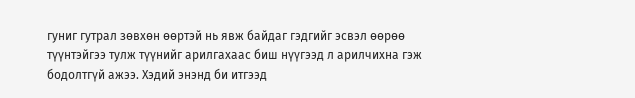гуниг гутрал зөвхөн өөртэй нь явж байдаг гэдгийг эсвэл өөрөө түүнтэйгээ тулж түүнийг арилгахаас биш нүүгээд л арилчихна гэж бодолтгүй ажээ. Хэдий энэнд би итгээд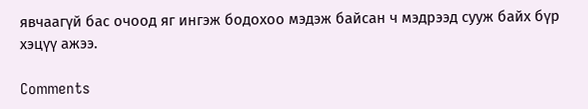явчаагүй бас очоод яг ингэж бодохоо мэдэж байсан ч мэдрээд сууж байх бүр хэцүү ажээ.

Comments